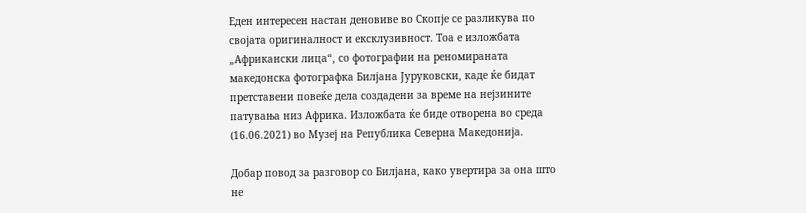Еден интересен настан деновиве во Скопје се разликува по својата оригиналност и ексклузивност. Тоа е изложбата „Африкански лица“, со фотографии на реномираната македонска фотографка Билјана Јуруковски, каде ќе бидат претставени повеќе дела создадени за време на нејзините патувања низ Африка. Изложбата ќе биде отворена во среда (16.06.2021) во Музеј на Република Северна Македонија.

Добар повод за разговор со Билјана, како увертира за она што не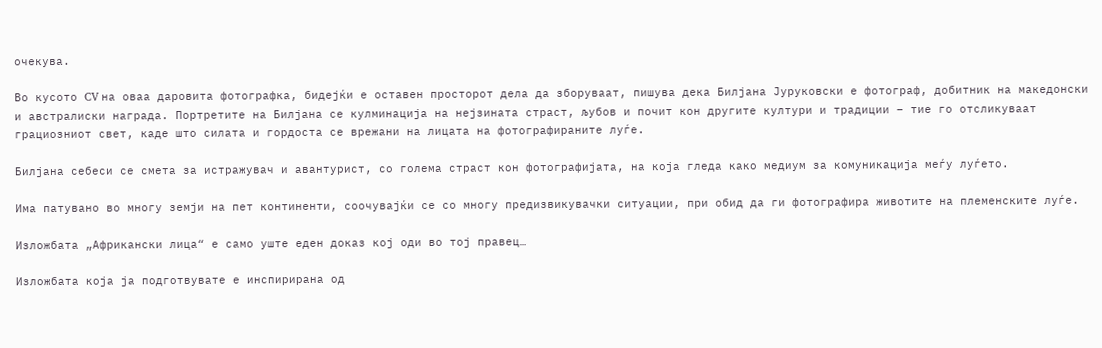очекува.

Во кусото CV на оваа даровита фотографка, бидејќи е оставен просторот дела да зборуваат, пишува дека Билјана Јуруковски е фотограф, добитник на македонски и австралиски награда. Портретите на Билјана се кулминација на нејзината страст, љубов и почит кон другите култури и традиции – тие го отсликуваат грациозниот свет, каде што силата и гордоста се врежани на лицата на фотографираните луѓе.

Билјана себеси се смета за истражувач и авантурист, со голема страст кон фотографијата, на која гледа како медиум за комуникација меѓу луѓето.

Има патувано во многу земји на пет континенти, соочувајќи се со многу предизвикувачки ситуации, при обид да ги фотографира животите на племенските луѓе.

Изложбата „Африкански лица“ е само уште еден доказ кој оди во тој правец…

Изложбата која ја подготвувате е инспирирана од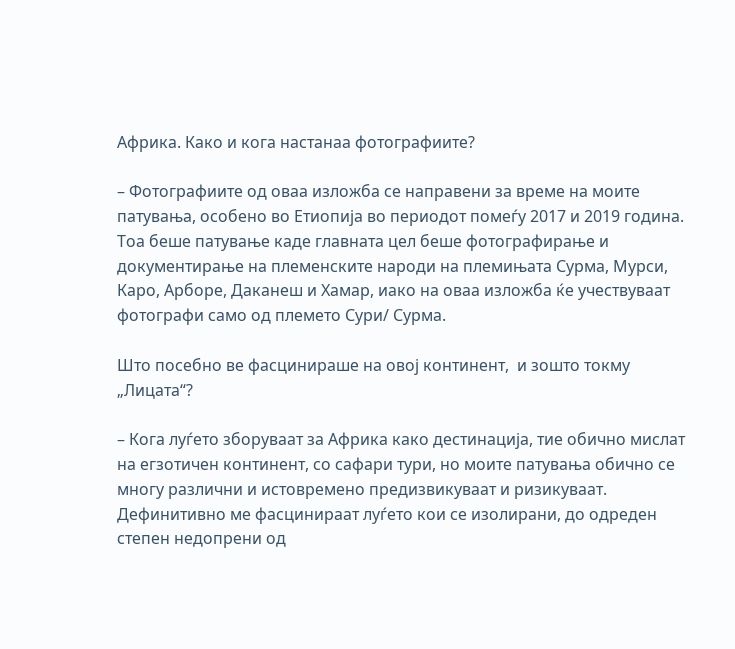Африка. Како и кога настанаа фотографиите?

– Фотографиите од оваа изложба се направени за време на моите патувања, особено во Етиопија во периодот помеѓу 2017 и 2019 година. Тоа беше патување каде главната цел беше фотографирање и документирање на племенските народи на племињата Сурма, Мурси, Каро, Арборе, Даканеш и Хамар, иако на оваа изложба ќе учествуваат фотографи само од племето Сури/ Сурма.

Што посебно ве фасцинираше на овој континент,  и зошто токму „Лицата“?

– Кога луѓето зборуваат за Африка како дестинација, тие обично мислат на егзотичен континент, со сафари тури, но моите патувања обично се многу различни и истовремено предизвикуваат и ризикуваат. Дефинитивно ме фасцинираат луѓето кои се изолирани, до одреден степен недопрени од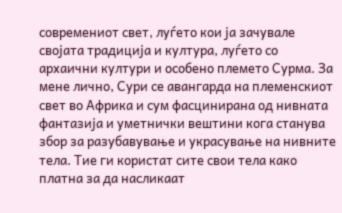современиот свет, луѓето кои ја зачувале својата традиција и култура, луѓето со архаични култури и особено племето Сурма. За мене лично, Сури се авангарда на племенскиот свет во Африка и сум фасцинирана од нивната фантазија и уметнички вештини кога станува збор за разубавување и украсување на нивните тела. Тие ги користат сите свои тела како платна за да насликаат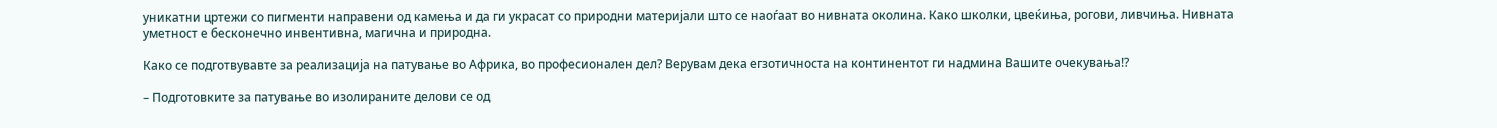уникатни цртежи со пигменти направени од камења и да ги украсат со природни материјали што се наоѓаат во нивната околина. Како школки, цвеќиња, рогови, ливчиња. Нивната уметност е бесконечно инвентивна, магична и природна.

Како се подготвувавте за реализација на патување во Африка, во професионален дел? Верувам дека егзотичноста на континентот ги надмина Вашите очекувања!?

– Подготовките за патување во изолираните делови се од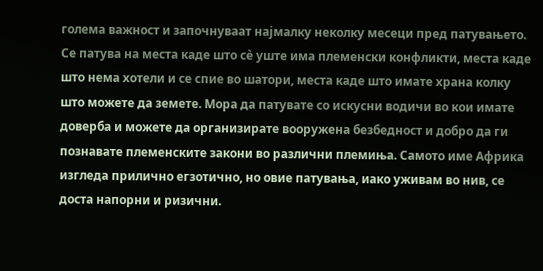голема важност и започнуваат најмалку неколку месеци пред патувањето. Се патува на места каде што сè уште има племенски конфликти, места каде што нема хотели и се спие во шатори, места каде што имате храна колку што можете да земете. Мора да патувате со искусни водичи во кои имате доверба и можете да организирате вооружена безбедност и добро да ги познавате племенските закони во различни племиња. Самото име Африка изгледа прилично егзотично, но овие патувања, иако уживам во нив, се доста напорни и ризични.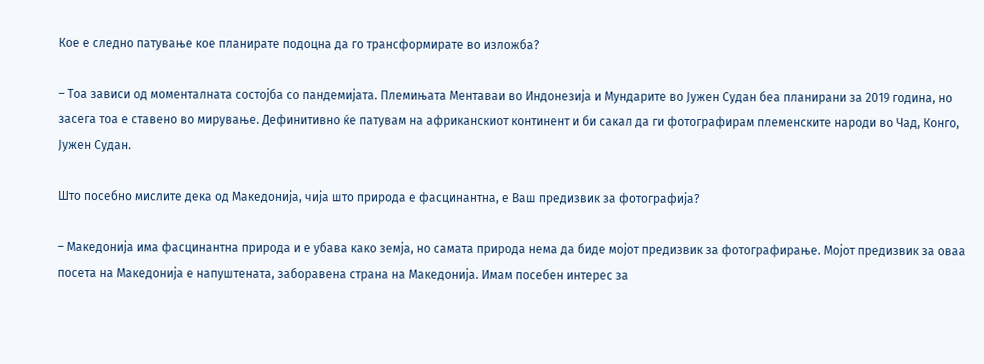Кое е следно патување кое планирате подоцна да го трансформирате во изложба?

– Тоа зависи од моменталната состојба со пандемијата. Племињата Ментаваи во Индонезија и Мундарите во Јужен Судан беа планирани за 2019 година, но засега тоа е ставено во мирување. Дефинитивно ќе патувам на африканскиот континент и би сакал да ги фотографирам племенските народи во Чад, Конго, Јужен Судан.

Што посебно мислите дека од Македонија, чија што природа е фасцинантна, е Ваш предизвик за фотографија?

– Македонија има фасцинантна природа и е убава како земја, но самата природа нема да биде мојот предизвик за фотографирање. Мојот предизвик за оваа посета на Македонија е напуштената, заборавена страна на Македонија. Имам посебен интерес за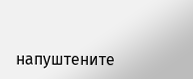напуштените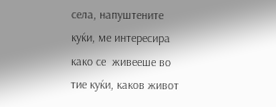села, напуштените куќи, ме интересира како се  живееше во тие куќи, каков живот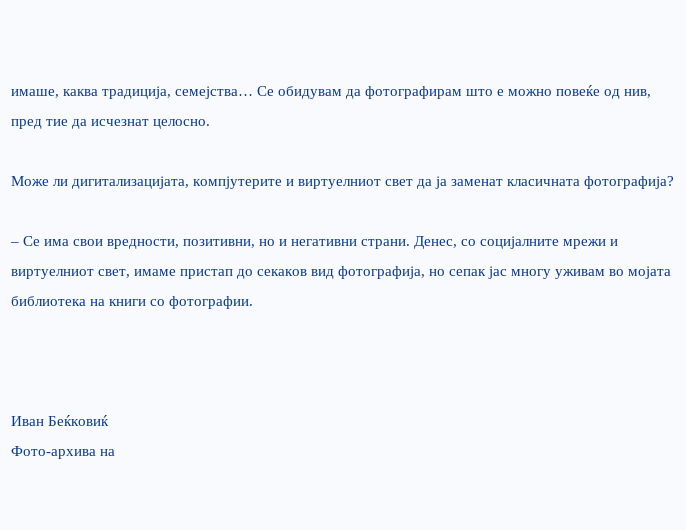имаше, каква традиција, семејства… Се обидувам да фотографирам што е можно повеќе од нив, пред тие да исчезнат целосно.

Може ли дигитализацијата, компјутерите и виртуелниот свет да ја заменат класичната фотографија?

– Се има свои вредности, позитивни, но и негативни страни. Денес, со социјалните мрежи и виртуелниот свет, имаме пристап до секаков вид фотографија, но сепак јас многу уживам во мојата библиотека на книги со фотографии.



Иван Беќковиќ
Фото-архива на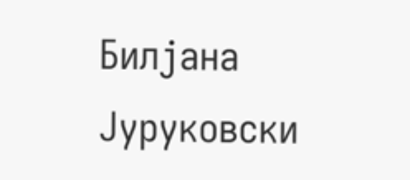Билјана Јуруковски